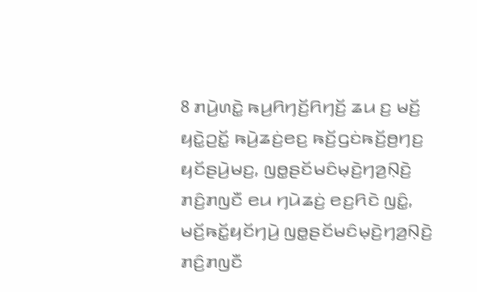8 ꤊꤣꤧ꤬ꤛꤢꤧ꤭ ꤒꤣ꤬ꤖꤚꤢꤩ꤬ꤖꤚꤢꤩ꤬ ꤘꤣ ꤢ꤬ ꤗꤢꤩ꤬ ꤟꤢꤧ꤭ꤑꤢꤩ꤭ ꤒꤣꤧ꤬ꤘꤢꤦ꤬ꤕꤢ꤬ ꤒꤢꤩ꤬ꤞꤢꤦꤒꤢꤩ꤬ꤥ꤬ꤚꤢ꤬ ꤟꤢꤩꤔꤣꤧ꤬ꤗꤢ꤬, ꤜꤥ꤭ꤔꤢꤩꤗꤢꤨꤗ꤫ꤢꤧ꤬ꤚꤤ꤬ꤡ꤫ꤢꤧ꤬ ꤊꤢꤨ꤬ꤊꤜꤢꤪ ꤕꤣ ꤚꤣꤧꤘꤢꤦ꤬ ꤕꤢ꤬ꤖꤢꤧ ꤜꤢꤨ꤭, ꤗꤢꤩ꤬ꤒꤢꤩ꤭ꤟꤢꤩꤚꤣꤧ꤬ ꤜꤥ꤭ꤔꤢꤩꤗꤢꤨꤗ꤫ꤢꤧ꤬ꤚꤤ꤬ꤡ꤫ꤢꤧ꤬ ꤊꤢꤨ꤬ꤊꤜꤢꤪ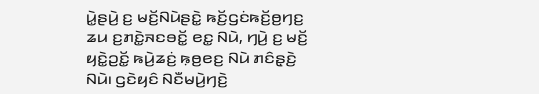ꤣꤧ꤭ꤔꤣꤧ꤬ ꤢ꤬ ꤗꤢꤩ꤬ꤡꤣꤧꤔꤢꤧ꤭ ꤒꤢꤩ꤬ꤞꤢꤦꤒꤢꤩ꤬ꤥ꤬ꤚꤢ꤬ ꤘꤣ ꤢ꤬ꤊꤢꤧ꤭ꤏꤢꤋꤢꤩ꤭ ꤕꤢ꤭ ꤡꤣꤧ, ꤚꤣꤧ꤬ ꤢ꤬ ꤗꤢꤩ꤬ ꤟꤢꤧ꤭ꤑꤢꤩ꤭ ꤒꤣꤧ꤬ꤘꤢꤦ꤬ ꤒ꤫ꤥ꤬ꤕꤢ꤬ ꤡꤣꤧ ꤊꤢꤨꤔ꤫ꤢꤧ꤬ ꤡꤣꤧ꤯ ꤞꤢꤧꤟꤢꤨ ꤡꤢꤪꤗꤣꤧ꤬ꤚꤢꤧ꤬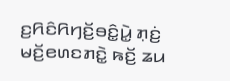ꤢ꤬ꤖꤢꤨꤖꤚꤢꤩ꤬ꤋꤢꤨ꤭ꤣꤧ꤭ ꤊ꤫ꤢꤦ꤬ ꤗꤢꤩ꤬ꤕꤛꤢꤊꤢꤧ꤭ ꤒꤢꤩ꤬ ꤘꤣ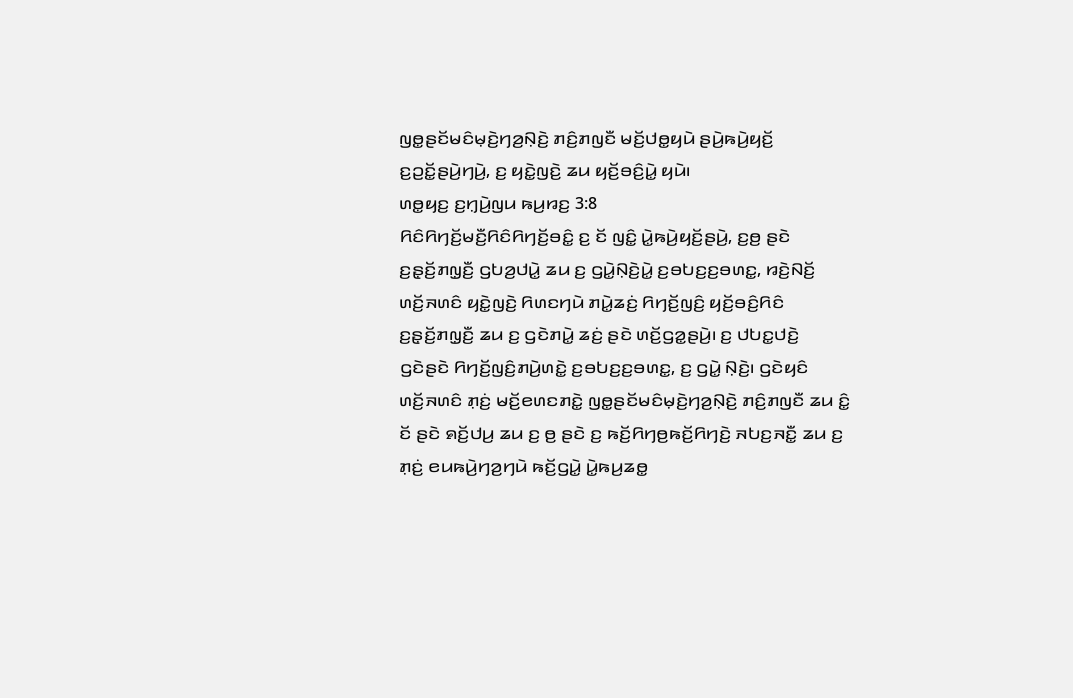ꤜꤥ꤭ꤔꤢꤩꤗꤢꤨꤗ꤫ꤢꤧ꤬ꤚꤤ꤬ꤡ꤫ꤢꤧ꤬ ꤊꤢꤨ꤬ꤊꤜꤢꤪ ꤗꤢꤩ꤬ꤓꤥ꤭ꤟꤣꤧ ꤔꤣꤧ꤬ꤒꤣꤧ꤬ꤟꤢꤩ꤬ ꤢ꤬ꤑꤢꤩ꤭ꤔꤣꤧ꤬ꤚꤣꤧ꤬, ꤢ꤬ ꤟꤢꤧ꤭ꤜꤢꤧ꤬ ꤘꤣ ꤟꤢꤩ꤬ꤋꤢꤨ꤬ꤣꤧ꤭ ꤟꤣꤧ꤯
ꤛꤥ꤭ꤟꤢ꤬ ꤢ꤬ꤚ꤫ꤣꤧ꤬ꤜꤣ ꤒꤣ꤬ꤙꤢ꤬ 3:8
ꤖꤢꤨꤖꤚꤢꤩ꤬ꤗꤢꤪ꤬ꤖꤢꤨꤖꤚꤢꤩ꤬ꤋꤢꤨ꤭ ꤢ꤬ ꤢꤩ ꤜꤢꤨ꤭ ꤣꤧ꤭ꤒꤣꤧ꤬ꤟꤢꤩ꤬ꤔꤣꤧ꤬, ꤢ꤬ꤥ꤬ ꤔꤢꤧ ꤢ꤬ꤔ꤫ꤢꤩ꤬ꤊꤜ꤫ꤢꤪ꤬ ꤞꤝꤤ꤬ꤓꤣꤧ꤭ ꤘꤣ ꤢ꤬ ꤞꤣꤧ꤭ꤡ꤫ꤢꤧ꤬ꤣꤧ꤭ ꤢ꤬ꤋꤝꤢ꤬ꤢ꤬ꤋꤛꤢ꤭, ꤙꤢꤧ꤬ꤡꤢꤩ꤬ ꤛꤢꤩ꤬ꤏꤛꤢꤨ ꤟꤢꤧ꤭ꤜꤢꤧ꤬ ꤖꤛꤢꤚꤣꤧ ꤊꤣꤧ꤭ꤘꤢꤦ꤬ ꤖꤚꤢꤩ꤬ꤜꤢꤨ꤬ ꤟꤢꤩ꤬ꤋꤢꤨ꤬ꤖꤢꤨ ꤢ꤬ꤔ꤫ꤢꤩ꤬ꤊꤜ꤫ꤢꤪ꤬ ꤘꤣ ꤢ꤬ ꤞꤢꤧꤊꤣꤧ꤭ ꤘꤢꤦ꤬ ꤔꤢꤧ ꤛꤢꤩ꤬ꤞꤤ꤭ꤔꤣꤧ꤬꤯ ꤢ꤬ ꤓꤝꤢ꤭ꤓꤢꤧ꤬ ꤞꤢꤧꤔꤢꤧ ꤖꤚꤢꤩ꤬ꤜꤢꤨ꤬ꤊꤣꤧ꤬ꤛꤢꤧ꤭ ꤢ꤬ꤋꤝꤢ꤬ꤢ꤬ꤋꤛꤢ꤭, ꤢ꤬ ꤞꤣꤧ꤭ ꤡ꤫ꤢꤧ꤬꤯ ꤞꤢꤧꤟꤢꤨ ꤛꤢꤩ꤬ꤏꤛꤢꤨ ꤊ꤫ꤢꤦ꤬ ꤗꤢꤩ꤬ꤕꤛꤢꤊꤢꤧ꤭ ꤜꤥ꤭ꤔꤢꤩꤗꤢꤨꤗ꤫ꤢꤧ꤬ꤚꤤ꤬ꤡ꤫ꤢꤧ꤬ ꤊꤢꤨ꤬ꤊꤜꤢꤪ ꤘꤣ ꤢꤨ꤭ ꤢꤩ ꤔꤢꤧ ꤎꤢꤩ꤬ꤓꤣ꤬ ꤘꤣ ꤢ꤬ ꤥ꤬ ꤔꤢꤧ ꤢ꤬ ꤒꤢꤩ꤬ꤖꤚꤥ꤬ꤒꤢꤩ꤬ꤖꤚꤢꤧ꤬ ꤏꤝꤢ꤬ꤏꤢꤪ꤭ ꤘꤣ ꤢ꤬ ꤊ꤫ꤢꤦ꤬ ꤕꤣꤒꤣꤧ꤬ꤚꤤ꤬ꤚꤣꤧ ꤒꤢꤩ꤬ꤞꤣꤧ꤭ ꤣꤧ꤭ꤒꤣ꤬ꤘꤥ꤭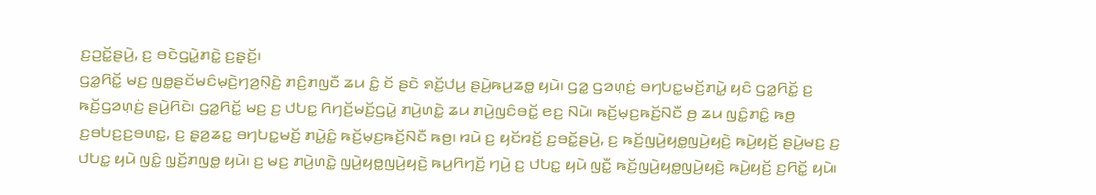ꤢ꤬ꤑꤢꤩ꤭ꤔꤣꤧ꤬, ꤢ꤬ ꤋꤢꤧꤞꤣꤧ꤭ꤊꤢꤧ꤭ ꤢ꤬ꤔ꤫ꤢꤩ꤬꤯
ꤞꤤ꤭ꤖꤢꤩ꤭ ꤗꤢ꤬ ꤜꤥ꤭ꤔꤢꤩꤗꤢꤨꤗ꤫ꤢꤧ꤬ꤚꤤ꤬ꤡ꤫ꤢꤧ꤬ ꤊꤢꤨ꤬ꤊꤜꤢꤪ ꤘꤣ ꤢꤨ꤭ ꤢꤩ ꤔꤢꤧ ꤎꤢꤩ꤬ꤓꤣ꤬ ꤔꤣꤧ꤬ꤒꤣ꤬ꤘꤥ꤭ ꤟꤣꤧ꤯ ꤞꤤ꤭ ꤞꤤꤛ꤫ꤢꤦ꤬ ꤋꤚꤝꤢ꤭ꤗꤢꤩ꤬ꤊꤣꤧ꤭ ꤟꤢꤨ ꤞꤤ꤭ꤖꤢꤩ꤭ ꤢ꤬ ꤒꤢꤩ꤬ꤞꤤꤛ꤫ꤢꤦ꤬ ꤔꤣꤧ꤬ꤖꤢꤧ꤯ ꤞꤤ꤭ꤖꤢꤩ꤭ ꤗꤢ꤬ ꤢ꤬ ꤓꤝꤢ꤭ ꤖꤚꤢꤩ꤬ꤗꤢꤩ꤬ꤞꤣꤧ꤭ ꤊꤣꤧ꤬ꤛꤢꤧ꤭ ꤘꤣ ꤊꤣꤧ꤬ꤜꤢꤨꤋꤢꤩ꤭ ꤕꤢ꤬ ꤡꤣꤧ꤯ ꤒꤢꤩ꤬ꤗ꤫ꤢ꤬ꤒꤢꤩ꤬ꤡꤢꤪ ꤥ꤬ ꤘꤣ ꤜꤢꤨ꤭ꤊꤢꤨ꤭ ꤒꤥ꤬ ꤢ꤬ꤋꤝꤢ꤬ꤢ꤬ꤋꤛꤢ꤭, ꤢ꤬ ꤔ꤫ꤤ꤬ꤘꤢ꤭ ꤋꤚꤝꤢ꤭ꤗꤢꤩ꤬ ꤊꤣꤧ꤭ꤢꤨ꤭ ꤒꤢꤩ꤬ꤗ꤫ꤢ꤬ꤒꤢꤩ꤬ꤡꤢꤪ ꤒꤥ꤬꤯ ꤙꤣꤧ ꤢ꤬ ꤟꤢꤩꤙꤢꤩ꤬ ꤢ꤬ꤋꤢꤩ꤭ꤔꤣꤧ꤬, ꤢ꤬ ꤒꤢꤩ꤬ꤜꤣꤧ꤬ꤟꤥ꤭ꤜꤣꤧ꤬ꤟꤢꤧ꤬ ꤒꤣꤧ꤬ꤟꤢꤩ꤬ ꤔꤣꤧ꤬ꤗꤢ꤬ ꤢ꤬ ꤓꤝꤢ꤭ ꤟꤣꤧ ꤜꤢꤨ꤭ ꤜ꤫ꤢꤩ꤬ꤊꤜꤥ꤭ ꤟꤣꤧ꤯ ꤢ꤬ ꤗꤢ꤬ ꤊꤣꤧ꤬ꤛꤢꤧ꤭ ꤜꤣꤧ꤬ꤟꤥ꤭ꤜꤣꤧ꤬ꤟꤢꤧ꤬ ꤒꤣ꤬ꤖꤚꤢꤩ꤬ ꤚꤣꤧ꤬ ꤢ꤬ ꤓꤝꤢ꤭ ꤟꤣꤧ ꤜꤢꤪ꤭ ꤒꤢꤩ꤬ꤜꤣꤧ꤬ꤟꤥ꤭ꤜꤣꤧ꤬ꤟꤢꤧ꤬ ꤒꤣꤧ꤬ꤟꤢꤩ꤬ ꤢ꤬ꤖꤢꤩ꤭ ꤟꤣꤧ꤯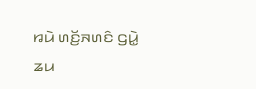ꤙꤣꤧ ꤛꤢꤩ꤬ꤏꤛꤢꤨ ꤞꤣꤧ꤭ ꤘꤣ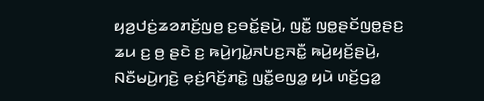ꤟꤤ꤬ꤓꤢꤦ꤬ꤘꤤꤊꤢꤩ꤬ꤜꤥ꤬ ꤢ꤬ꤋꤢꤩ꤭ꤔꤣꤧ꤬, ꤜꤢꤪ꤭ ꤜꤥ꤭ꤔꤢꤩꤜꤥ꤭ꤔꤢ꤬ ꤘꤣ ꤢ꤬ ꤥ꤬ ꤔꤢꤧ ꤢ꤬ ꤒꤣꤧ꤬ꤚꤣꤧ꤭ꤏꤝꤢ꤬ꤏꤢꤪ꤭ ꤒꤣꤧ꤬ꤟꤢꤩ꤬ꤔꤣꤧ꤬, ꤡꤢꤪꤗꤣꤧ꤬ꤚꤢꤧ꤬ ꤕ꤫ꤢꤦ꤬ꤖꤢꤩ꤬ꤊꤢꤧ꤭ ꤜꤢꤪ꤭ꤕꤜꤤ꤭ ꤟꤣꤧ ꤛꤢꤩ꤬ꤞꤤ꤭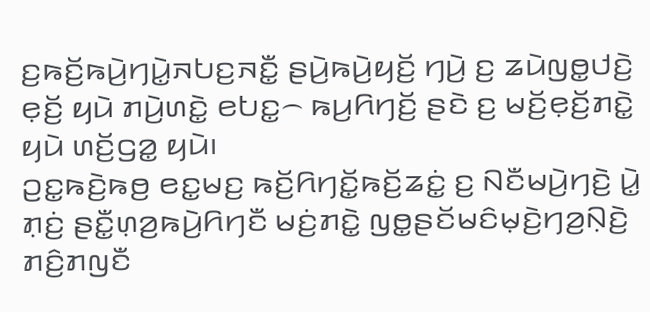ꤢ꤬ꤒꤢꤩ꤬ꤒꤣꤧ꤬ꤚꤣꤧ꤭ꤏꤝꤢ꤬ꤏꤢꤪ꤭ ꤔꤣꤧ꤬ꤒꤣꤧ꤬ꤟꤢꤩ꤬ ꤚꤣꤧ꤬ ꤢ꤬ ꤘꤣꤧꤜꤥ꤭ꤓꤢꤧ꤬ ꤕ꤫ꤢꤩ꤬ ꤟꤣꤧ ꤊꤣꤧ꤬ꤛꤢꤧ꤭ ꤕꤝꤢ꤭꤮ ꤒꤣ꤬ꤖꤚꤢꤩ꤬ ꤔꤢꤧ ꤢ꤬ ꤗꤢꤩ꤬ꤕ꤫ꤢꤩ꤬ꤊꤢꤧ꤭ ꤟꤣꤧ ꤛꤢꤩ꤬ꤞꤤ꤭ ꤟꤣꤧ꤯
ꤑꤢ꤭ꤒꤢꤧ꤬ꤒꤥ꤬ ꤕꤢ꤭ꤗꤢ꤬ ꤒꤢꤩ꤬ꤖꤚꤢꤩ꤭ꤒꤢꤩ꤬ꤘꤢꤦ꤭ ꤢ꤬ ꤡꤢꤪꤗꤣꤧ꤬ꤚꤢꤧ꤬ ꤣꤧ꤭ ꤊ꤫ꤢꤦ꤬ ꤔꤢꤪ꤭ꤛ꤫ꤤ꤬ꤒꤣꤧ꤬ꤖꤚꤢꤪ ꤗꤢꤦ꤬ꤊꤢꤧ꤭ ꤜꤥ꤭ꤔꤢꤩꤗꤢꤨꤗ꤫ꤢꤧ꤬ꤚꤤ꤬ꤡ꤫ꤢꤧ꤬ ꤊꤢꤨ꤬ꤊꤜꤢꤪ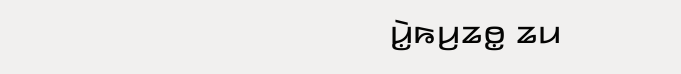ꤣꤧ꤭ꤒꤣ꤬ꤘꤥ꤭ ꤘꤣ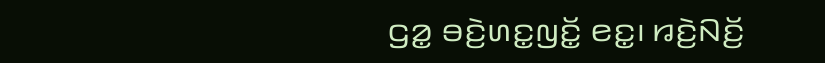ꤞꤤ꤭ ꤋꤢꤧ꤬ꤛꤢ꤭ꤜꤢꤩ꤭ ꤕꤢ꤭꤯ ꤙꤢꤧ꤬ꤡꤢꤩ꤬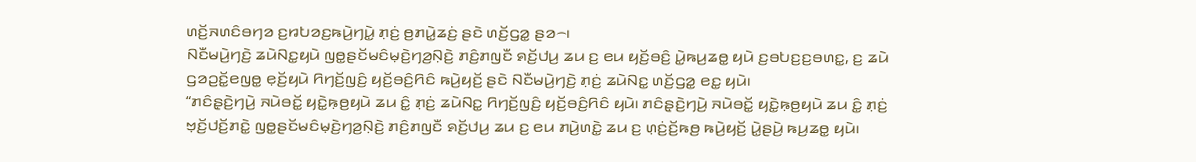ꤛꤢꤩ꤬ꤏꤛꤢꤨꤋꤚꤤ ꤢ꤬ꤙꤝꤤꤢ꤬ꤒꤣꤧ꤬ꤚꤣꤧ꤭ ꤊ꤫ꤢꤦ꤬ ꤥ꤬ꤊꤣꤧ꤭ꤘꤢꤦ꤬ ꤔꤢꤧ ꤛꤢꤩ꤬ꤞꤤ꤭ ꤔꤤ꤮꤯
ꤡꤢꤪꤗꤣꤧ꤬ꤚꤢꤧ꤬ ꤘꤣꤧꤡꤢ꤭ꤟꤣꤧ ꤜꤥ꤭ꤔꤢꤩꤗꤢꤨꤗ꤫ꤢꤧ꤬ꤚꤤ꤬ꤡ꤫ꤢꤧ꤬ ꤊꤢꤨ꤬ꤊꤜꤢꤪ ꤎꤢꤩ꤬ꤓꤣ꤬ ꤘꤣ ꤢ꤬ ꤕꤣ ꤟꤢꤩ꤬ꤋꤢꤨ꤬ ꤣꤧ꤭ꤒꤣ꤬ꤘꤥ꤭ ꤟꤣꤧ ꤢ꤬ꤋꤝꤢ꤬ꤢ꤬ꤋꤛꤢ꤭, ꤢ꤬ ꤘꤣꤧ ꤞꤤꤑꤢꤩ꤭ꤕꤜꤥ꤭ ꤕ꤫ꤢꤩ꤬ꤟꤣꤧ ꤖꤚꤢꤩ꤬ꤜꤢꤨ꤬ ꤟꤢꤩ꤬ꤋꤢꤨ꤬ꤖꤢꤨ ꤒꤣꤧ꤬ꤟꤢꤩ꤬ ꤔꤢꤧ ꤡꤢꤪꤗꤣꤧ꤬ꤚꤢꤧ꤬ ꤊ꤫ꤢꤦ꤬ ꤘꤣꤧꤡꤢ꤭ ꤛꤢꤩ꤬ꤞꤤ꤭ ꤕꤢ꤭ ꤟꤣꤧ꤯
“ꤊꤢꤨꤔ꤫ꤢꤧ꤬ꤚꤣꤧ꤬ ꤏꤣꤧꤋꤢꤩ꤭ ꤟꤢꤧ꤭ꤒ꤫ꤥ꤬ꤟꤣꤧ ꤘꤣ ꤢꤨ꤭ ꤊ꤫ꤢꤦ꤬ ꤘꤣꤧꤡꤢ꤭ ꤖꤚꤢꤩ꤬ꤜꤢꤨ꤬ ꤟꤢꤩ꤬ꤋꤢꤨ꤬ꤖꤢꤨ ꤟꤣꤧ꤯ ꤊꤢꤨꤔ꤫ꤢꤧ꤬ꤚꤣꤧ꤬ ꤏꤣꤧꤋꤢꤩ꤭ ꤟꤢꤧ꤭ꤒ꤫ꤥ꤬ꤟꤣꤧ ꤘꤣ ꤢꤨ꤭ ꤊ꤫ꤢꤦ꤬ ꤠ꤫ꤢꤩ꤬ꤓꤢꤩ꤬ꤊꤢꤧ꤭ ꤜꤥ꤭ꤔꤢꤩꤗꤢꤨꤗ꤫ꤢꤧ꤬ꤚꤤ꤬ꤡ꤫ꤢꤧ꤬ ꤊꤢꤨ꤬ꤊꤜꤢꤪ ꤎꤢꤩ꤬ꤓꤣ꤬ ꤘꤣ ꤢ꤬ ꤕꤣ ꤊꤣꤧ꤬ꤛꤢꤧ꤭ ꤘꤣ ꤢ꤬ ꤛ꤫ꤢꤦ꤬ꤢꤩ꤬ꤒꤥ꤬ ꤒꤣꤧ꤬ꤟꤢꤩ꤬ ꤣꤧ꤭ꤔꤣꤧ꤬ ꤒꤣ꤬ꤘꤥ꤭ ꤟꤣꤧ꤯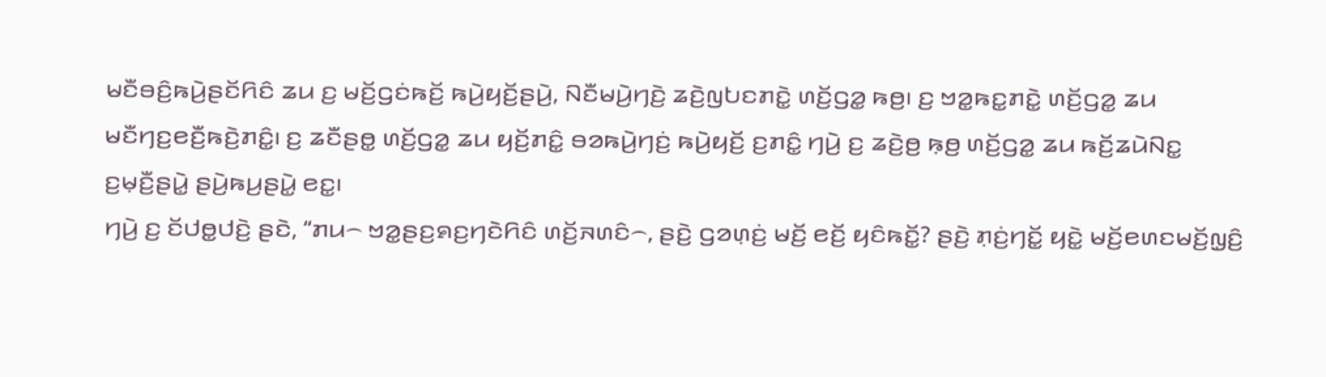ꤗꤢꤪꤋꤢꤨ꤬ꤒꤣꤧ꤬ꤔꤢꤩꤖꤢꤨ ꤘꤣ ꤢ꤬ ꤗꤢꤩ꤬ꤞꤢꤦꤒꤢꤩ꤬ ꤒꤣꤧ꤬ꤟꤢꤩ꤬ꤔꤣꤧ꤬, ꤡꤢꤪꤗꤣꤧ꤬ꤚꤢꤧ꤬ ꤘꤢꤧ꤬ꤜꤝꤢꤊꤢꤧ꤭ ꤛꤢꤩ꤬ꤞꤤ꤭ ꤒꤥ꤬꤯ ꤢ꤬ ꤠꤤ꤭ꤒꤢ꤭ꤊꤢꤧ꤭ ꤛꤢꤩ꤬ꤞꤤ꤭ ꤘꤣ ꤗꤢꤪꤚꤢ꤬ꤕꤢꤪ꤬ꤒꤢꤧ꤬ꤊꤢꤨ꤭꤯ ꤢ꤬ ꤘꤢꤪꤔꤥ꤭ ꤛꤢꤩ꤬ꤞꤤ꤭ ꤘꤣ ꤟꤢꤩ꤬ꤊꤢꤨ꤭ ꤋꤤꤒꤣꤧ꤬ꤚꤢꤦ꤬ ꤒꤣꤧ꤬ꤟꤢꤩ꤬ ꤢ꤬ꤊꤢꤨ꤭ ꤚꤣꤧ꤬ ꤢ꤬ ꤘꤢꤧ꤬ꤥ꤬ ꤒ꤫ꤥ꤬ ꤛꤢꤩ꤬ꤞꤤ꤭ ꤘꤣ ꤒꤢꤩ꤬ꤘꤣꤧꤡꤢ꤭ ꤢ꤬ꤗ꤫ꤢꤪ꤬ꤔꤣꤧ꤭ ꤔꤣꤧ꤬ꤒꤣ꤬ꤔꤣꤧ꤭ ꤕꤢ꤭꤯
ꤚꤣꤧ꤬ ꤢ꤬ ꤢꤩꤓꤥ꤭ꤓꤢꤧ꤬ ꤔꤢꤧ, “ꤊꤣ꤮ ꤠꤤ꤭ꤔꤢ꤬ꤎꤢ꤬ꤚꤢꤧꤖꤢꤨ ꤛꤢꤩ꤬ꤏꤛꤢꤨ꤮, ꤔꤢꤧ꤬ ꤞꤤꤛ꤫ꤢꤦ꤬ ꤗꤢꤩ꤬ ꤕꤢꤩ꤬ ꤟꤢꤨꤒꤢꤩ꤭? ꤔꤢꤧ꤬ ꤊ꤫ꤢꤦ꤬ꤚꤢꤩ꤭ ꤟꤢꤧ꤭ ꤗꤢꤩ꤬ꤕꤛꤢꤗꤢꤩ꤬ꤜ꤫ꤢꤨ꤬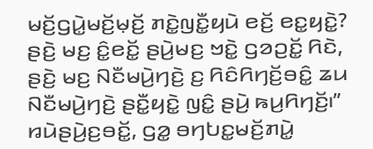ꤗꤢꤩ꤬ꤞꤣꤧ꤭ꤗꤢꤩ꤬ꤗ꤫ꤢꤩ꤬ ꤊꤢꤧ꤭ꤜꤢꤪ꤭ꤟꤣꤧ ꤕꤢꤩ꤬ ꤕꤢ꤭ꤟꤢꤧ꤭? ꤔꤢꤧ꤬ ꤗꤢ꤬ ꤢꤨ꤭ꤕꤢꤩ꤭ ꤔꤣꤧ꤬ꤗꤢ꤬ ꤠꤢꤧ꤭ ꤞꤤꤑꤢꤩ꤭ ꤖꤢꤧ, ꤔꤢꤧ꤬ ꤗꤢ꤬ ꤡꤢꤪꤗꤣꤧ꤬ꤚꤢꤧ꤬ ꤢ꤬ ꤖꤢꤨꤖꤚꤢꤩ꤬ꤋꤢꤨ꤭ ꤘꤣ ꤡꤢꤪꤗꤣꤧ꤬ꤚꤢꤧ꤬ ꤔꤢꤪ꤭ꤟꤢꤧ꤭ ꤜꤢꤨ꤭ ꤔꤣꤧ꤬ ꤒꤣ꤬ꤖꤚꤢꤩ꤬꤯”
ꤙꤣꤧꤔꤣꤧ꤬ꤢ꤬ꤋꤢꤩ꤭, ꤞꤤ꤭ ꤋꤚꤝꤢ꤭ꤗꤢꤩ꤬ꤊꤣꤧ꤭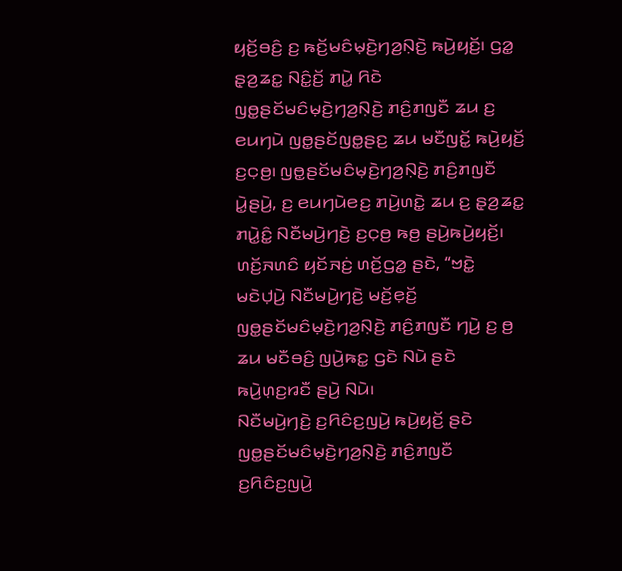ꤟꤢꤩ꤬ꤋꤢꤨ꤬ ꤢ꤬ ꤒꤢꤩ꤬ꤗꤢꤨꤗ꤫ꤢꤧ꤬ꤚꤤ꤬ꤡ꤫ꤢꤧ꤬ ꤒꤣꤧ꤬ꤟꤢꤩ꤬꤯ ꤞꤤ꤭ ꤔ꤫ꤤ꤬ꤘꤢ꤭ ꤡꤢꤨ꤭ꤢꤩ꤬ ꤊꤣꤧ꤭ ꤖꤢꤧ ꤜꤥ꤭ꤔꤢꤩꤗꤢꤨꤗ꤫ꤢꤧ꤬ꤚꤤ꤬ꤡ꤫ꤢꤧ꤬ ꤊꤢꤨ꤬ꤊꤜꤢꤪ ꤘꤣ ꤢ꤬ ꤕꤣꤚꤣꤧ ꤜꤥ꤭ꤔꤢꤩꤜꤥ꤭ꤔꤢ꤬ ꤘꤣ ꤗꤢꤪꤜꤢꤩ꤭ ꤒꤣꤧ꤬ꤟꤢꤩ꤬ ꤢ꤬ꤍ꤫ꤥ꤬꤯ ꤜꤥ꤭ꤔꤢꤩꤗꤢꤨꤗ꤫ꤢꤧ꤬ꤚꤤ꤬ꤡ꤫ꤢꤧ꤬ ꤊꤢꤨ꤬ꤊꤜꤢꤪ ꤣꤧ꤭ꤔꤣꤧ꤬, ꤢ꤬ ꤕꤣꤚꤣꤧꤕꤢ꤬ ꤊꤣꤧ꤬ꤛꤢꤧ꤭ ꤘꤣ ꤢ꤬ ꤔ꤫ꤤ꤬ꤘꤢ꤭ ꤊꤣꤧ꤭ꤢꤨ꤭ ꤡꤢꤪꤗꤣꤧ꤬ꤚꤢꤧ꤬ ꤢ꤬ꤍ꤫ꤥ꤬ ꤒꤥ꤬ ꤔꤣꤧ꤬ꤒꤣꤧ꤬ꤟꤢꤩ꤬꤯
ꤛꤢꤩ꤬ꤏꤛꤢꤨ ꤟꤢꤩꤏꤢꤦ꤬ ꤛꤢꤩ꤬ꤞꤤ꤭ ꤔꤢꤧ, “ꤠꤢꤧ꤭ ꤗꤢꤧꤓ꤫ꤣꤧ꤬ ꤡꤢꤪꤗꤣꤧ꤬ꤚꤢꤧ꤬ ꤗꤢꤩ꤬ꤕ꤫ꤢꤩ꤬ ꤜꤥ꤭ꤔꤢꤩꤗꤢꤨꤗ꤫ꤢꤧ꤬ꤚꤤ꤬ꤡ꤫ꤢꤧ꤬ ꤊꤢꤨ꤬ꤊꤜꤢꤪ ꤚꤣꤧ꤬ ꤢ꤬ ꤥ꤬ ꤘꤣ ꤗꤢꤪꤋꤢꤨ꤬ ꤜꤣꤧ꤬ꤒꤢ꤭ ꤞꤢꤧ ꤡꤣꤧ ꤔꤢꤧ ꤒꤣꤧ꤬ꤛ꤫ꤢ꤬ꤙꤢꤪ ꤔꤣꤧ꤬ ꤡꤣꤧ꤯
ꤡꤢꤪꤗꤣꤧ꤬ꤚꤢꤧ꤬ ꤢ꤬ꤖꤢꤨꤢ꤬ꤜꤣꤧ꤬ ꤒꤣꤧ꤬ꤟꤢꤩ꤬ ꤔꤢꤧ ꤜꤥ꤭ꤔꤢꤩꤗꤢꤨꤗ꤫ꤢꤧ꤬ꤚꤤ꤬ꤡ꤫ꤢꤧ꤬ ꤊꤢꤨ꤬ꤊꤜꤢꤪ ꤢ꤬ꤖꤢꤨꤢ꤬ꤜꤣꤧ꤬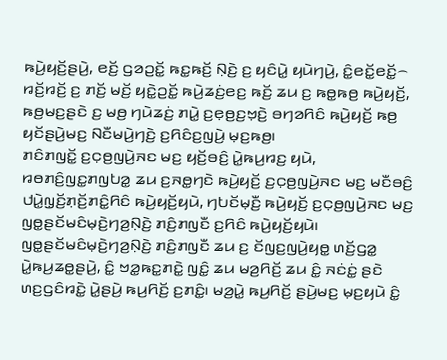ꤒꤣꤧ꤬ꤟꤢꤩ꤬ꤔꤣꤧ꤬, ꤕꤢꤩ꤬ ꤞꤤꤑꤢꤩ꤭ ꤒꤢ꤭ꤒꤢꤩ꤬ ꤡ꤫ꤢꤧ꤬ ꤢ꤬ ꤟꤢꤨꤣꤧ꤭ ꤟꤣꤧꤚꤣꤧ꤬, ꤢꤨ꤭ꤕꤢꤩ꤭ꤕꤢꤩ꤭꤮ ꤙꤢꤩ꤬ꤙꤢꤩ꤬ ꤢ꤬ ꤊꤢꤩ꤬ ꤗꤢꤩ꤬ ꤟꤢꤧ꤭ꤑꤢꤩ꤭ ꤒꤣꤧ꤬ꤘꤢꤦ꤬ꤕꤢ꤬ ꤒꤢꤩ꤬ ꤘꤣ ꤢ꤬ ꤒꤥ꤭ꤒꤥ꤬ ꤒꤣꤧ꤬ꤟꤢꤩ꤬, ꤒꤥ꤬ꤗꤢ꤬ꤔꤢꤧ ꤢ꤬ ꤗꤥ꤬ ꤚꤣꤧꤘꤢꤦ꤬ ꤊꤣꤧ꤭ ꤢ꤬ꤕ꤫ꤥ꤬ꤢ꤬ꤠ꤫ꤢꤧ꤬ ꤋꤚꤤꤖꤢꤨ ꤒꤣꤧ꤬ꤟꤢꤩ꤬ ꤒꤥ꤬ ꤟꤢꤩꤔꤣꤧ꤬ꤗꤢ꤬ ꤡꤢꤪꤗꤣꤧ꤬ꤚꤢꤧ꤬ ꤢ꤬ꤖꤢꤨꤢ꤬ꤜꤣꤧ꤬ ꤗ꤫ꤢ꤬ꤒꤥ꤬꤯
ꤊꤢꤨꤊꤜꤢꤩ꤭ ꤢ꤬ꤍ꤫ꤥ꤬ꤜꤣꤧ꤬ꤏꤢ ꤗꤢ꤬ ꤟꤢꤩ꤬ꤋꤢꤨ꤬ ꤣꤧ꤭ꤒꤣ꤬ꤙꤢ꤬ ꤟꤣꤧ, ꤙꤥꤊꤢꤨ꤬ꤜꤢ꤭ꤊꤜꤝꤤ꤭ ꤘꤣ ꤢ꤬ꤏꤥ꤭ꤚꤢꤧ ꤒꤣꤧ꤬ꤟꤢꤩ꤬ ꤢ꤬ꤍ꤫ꤥ꤬ꤜꤣꤧ꤬ꤏꤢ ꤗꤢ꤬ ꤗꤢꤪꤋꤢꤨ꤬ ꤓꤣꤧ꤭ꤜ꤫ꤢꤩ꤬ꤊ꤫ꤢꤩ꤬ꤊꤢꤨ꤭ꤖꤢꤨ ꤒꤣꤧ꤬ꤟꤢꤩ꤬ꤟꤣꤧ, ꤚꤝꤢꤩꤗ꤫ꤢꤪ꤬ ꤒꤣꤧ꤬ꤟꤢꤩ꤬ ꤢ꤬ꤍ꤫ꤥ꤬ꤜꤣꤧ꤬ꤏꤢ ꤗꤢ꤬ ꤜꤥ꤭ꤔꤢꤩꤗꤢꤨꤗ꤫ꤢꤧ꤬ꤚꤤ꤬ꤡ꤫ꤢꤧ꤬ ꤊꤢꤨ꤬ꤊꤜꤢꤪ ꤢ꤬ꤖꤢꤨ ꤒꤣꤧ꤬ꤟꤢꤩ꤬ꤟꤣꤧ꤯
ꤜꤥ꤭ꤔꤢꤩꤗꤢꤨꤗ꤫ꤢꤧ꤬ꤚꤤ꤬ꤡ꤫ꤢꤧ꤬ ꤊꤢꤨ꤬ꤊꤜꤢꤪ ꤘꤣ ꤢ꤬ ꤢꤩꤜꤢ꤬ꤜꤣꤧ꤬ꤟꤥ꤭ ꤛꤢꤩ꤬ꤞꤤ꤭ ꤣꤧ꤭ꤒꤣ꤬ꤘꤥ꤭ꤔꤣꤧ꤬, ꤢꤨ꤭ ꤠꤤ꤭ꤒꤢ꤭ꤊꤢꤧ꤭ ꤜꤢꤨ꤭ ꤘꤣ ꤗꤤ꤬ꤖꤢꤩ꤬ ꤘꤣ ꤢꤨ꤭ ꤏꤢꤦꤢꤦ꤭ ꤔꤢꤧ ꤛꤢ꤬ꤞꤢꤨꤙꤢꤧ꤭ ꤣꤧ꤭ꤔꤣꤧ꤬ ꤒꤣ꤬ꤖꤢꤩ꤬ ꤢ꤬ꤊꤢꤨ꤭꤯ ꤗꤤ꤬ꤣꤧ꤭ ꤒꤣ꤬ꤖꤢꤩ꤬ ꤔꤣꤧ꤬ꤗꤢ꤬ ꤗ꤫ꤢ꤬ꤟꤣꤧ ꤢꤨ꤭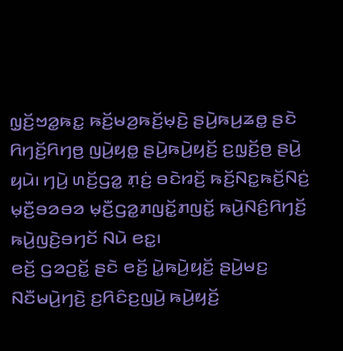ꤜ꤫ꤢꤩ꤬ꤠꤤ꤭ꤒꤢ꤭ ꤒꤢꤩ꤬ꤗꤤ꤬ꤒꤢꤩ꤬ꤗ꤫ꤢꤧ꤬ ꤔꤣꤧ꤬ꤒꤣ꤬ꤘꤥ꤭ ꤔꤢꤧ ꤖꤚꤢꤩ꤬ꤖꤚꤥ꤬ ꤜꤣꤧ꤬ꤟꤥ꤭ ꤔꤣꤧ꤬ꤒꤣꤧ꤬ꤟꤢꤩ꤬ ꤢ꤬ꤜ꤫ꤢꤩ꤬ꤥ꤬ ꤔꤣꤧ꤬ ꤟꤣꤧ꤯ ꤚꤣꤧ꤬ ꤛꤢꤩ꤬ꤞꤤ꤭ ꤊ꤫ꤢꤦ꤬ ꤋꤢꤧꤙꤢꤩ꤬ ꤒꤢꤩ꤬ꤡꤢ꤭ꤒꤢꤩ꤬ꤡꤢꤦ꤬ ꤗ꤫ꤢꤪ꤬ꤋꤤꤋꤤ ꤗ꤫ꤢꤪ꤬ꤞꤤ꤭ꤊꤜꤢꤩ꤭ꤊꤜꤢꤩ꤭ ꤒꤣꤧ꤬ꤡꤢꤨ꤬ꤖꤚꤢꤩ꤬ ꤒꤣꤧ꤬ꤜꤢꤧ꤬ꤋꤚꤢꤩ ꤡꤣꤧ ꤕꤢ꤭꤯
ꤕꤢꤩ꤬ ꤞꤤꤑꤢꤩ꤭ ꤔꤢꤧ ꤕꤢꤩ꤬ ꤣꤧ꤭ꤒꤣꤧ꤬ꤟꤢꤩ꤬ ꤔꤣꤧ꤬ꤗꤢ꤬ ꤡꤢꤪꤗꤣꤧ꤬ꤚꤢꤧ꤬ ꤢ꤬ꤖꤢꤨꤢ꤬ꤜꤣꤧ꤬ ꤒꤣꤧ꤬ꤟꤢꤩ꤬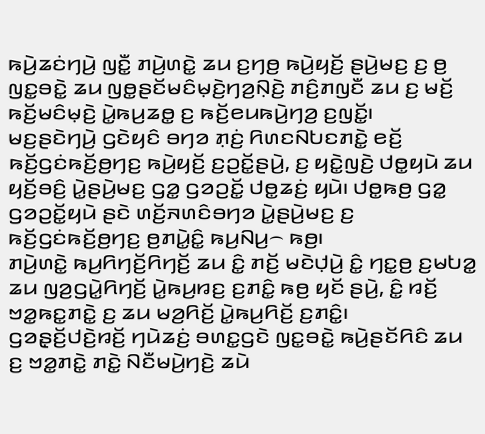ꤒꤣꤧ꤬ꤘꤢꤦꤚꤣꤧ꤬ ꤜꤢꤪ꤭ ꤊꤣꤧ꤬ꤛꤢꤧ꤭ ꤘꤣ ꤢ꤬ꤚꤥ꤬ ꤒꤣꤧ꤬ꤟꤢꤩ꤬ ꤔꤣꤧ꤬ꤗꤢ꤬ ꤢ꤬ ꤥ꤬ ꤜꤢ꤭ꤋꤢꤧ꤭ ꤘꤣ ꤜꤥ꤭ꤔꤢꤩꤗꤢꤨꤗ꤫ꤢꤧ꤬ꤚꤤ꤬ꤡ꤫ꤢꤧ꤬ ꤊꤢꤨ꤬ꤊꤜꤢꤪ ꤘꤣ ꤢ꤬ ꤗꤢꤩ꤬ ꤒꤢꤩ꤬ꤗꤢꤨꤗ꤫ꤢꤧ꤬ ꤣꤧ꤭ꤒꤣ꤬ꤘꤥ꤭ ꤢ꤬ ꤒꤢꤩ꤬ꤕꤣꤒꤣꤧ꤬ꤚꤤ꤬ ꤢ꤬ꤜꤢꤩ꤭꤯
ꤗꤢ꤬ꤔꤢꤧꤚꤣꤧ꤬ ꤞꤢꤧꤟꤢꤨ ꤋꤚꤤ ꤊ꤫ꤢꤦ꤬ ꤖꤛꤢꤡꤝꤢꤊꤢꤧ꤭ ꤕꤢꤩ꤬ ꤒꤢꤩ꤬ꤞꤢꤦꤒꤢꤩ꤬ꤥ꤬ꤚꤢ꤬ ꤒꤣꤧ꤬ꤟꤢꤩ꤬ ꤢ꤬ꤑꤢꤩ꤭ꤔꤣꤧ꤬, ꤢ꤬ ꤟꤢꤧ꤭ꤜꤢꤧ꤬ ꤓꤥ꤭ꤟꤣꤧ ꤘꤣ ꤟꤢꤩ꤬ꤋꤢꤨ꤬ ꤣꤧ꤭ꤔꤣꤧ꤬ꤗꤢ꤬ ꤞꤤ꤭ ꤞꤤꤑꤢꤩ꤭ ꤓꤥ꤭ꤘꤢꤦ꤬ ꤟꤣꤧ꤯ ꤓꤥ꤭ꤒꤥ꤬ ꤞꤤ꤭ ꤞꤤꤑꤢꤩ꤭ꤟꤣꤧ ꤔꤢꤧ ꤛꤢꤩ꤬ꤏꤛꤢꤨꤋꤚꤤ ꤣꤧ꤭ꤔꤣꤧ꤬ꤗꤢ꤬ ꤢ꤬ ꤒꤢꤩ꤬ꤞꤢꤦꤒꤢꤩ꤬ꤥ꤬ꤚꤢ꤬ ꤥ꤬ꤊꤣꤧ꤭ꤢꤨ꤭ ꤒꤣ꤬ꤡꤣ꤬꤮ ꤒꤥ꤬꤯
ꤊꤣꤧ꤬ꤛꤢꤧ꤭ ꤒꤣ꤬ꤖꤚꤢꤩ꤬ꤖꤚꤢꤩ꤬ ꤘꤣ ꤢꤨ꤭ ꤊꤢꤩ꤬ ꤗꤢꤧꤓ꤫ꤣꤧ꤬ ꤢꤨ꤭ ꤚꤢ꤭ꤥ꤬ ꤢ꤬ꤗꤝꤤ꤭ ꤘꤣ ꤜꤤ꤬ꤞꤣꤧ꤭ꤖꤚꤢꤩ꤬ ꤣꤧ꤭ꤒꤣ꤬ꤙꤢ꤬ ꤢ꤬ꤊꤢꤨ꤭ ꤒꤥ꤬ ꤟꤢꤩ ꤔꤣꤧ꤬, ꤢꤨ꤭ ꤙꤢꤩ꤬ ꤠꤤ꤭ꤒꤢ꤭ꤊꤢꤧ꤭ ꤢ꤬ ꤘꤣ ꤗꤤ꤬ꤖꤢꤩ꤬ ꤣꤧ꤭ꤒꤣ꤬ꤖꤢꤩ꤬ ꤢ꤬ꤊꤢꤨ꤭꤯
ꤞꤤꤔ꤫ꤢꤩ꤬ꤓꤢꤧ꤬ꤙꤢꤩ꤬ ꤚꤣꤧꤘꤢꤦ꤬ ꤋꤛꤢ꤭ꤞꤢꤧ ꤜꤢ꤭ꤋꤢꤧ꤭ ꤒꤣꤧ꤬ꤔꤢꤩꤖꤢꤨ ꤘꤣ ꤢ꤬ ꤠꤤ꤭ꤊꤢꤧ꤭ ꤊꤢꤧ꤭ ꤡꤢꤪꤗꤣꤧ꤬ꤚꤢꤧ꤬ ꤘꤣꤧ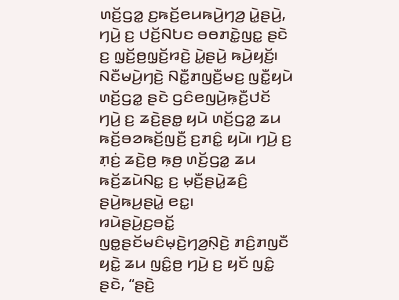ꤛꤢꤩ꤬ꤞꤤ꤭ ꤢ꤬ꤒꤢꤩ꤬ꤕꤣꤒꤣꤧ꤬ꤚꤤ꤬ ꤣꤧ꤭ꤔꤣꤧ꤬, ꤚꤣꤧ꤬ ꤢ꤬ ꤓꤢꤩ꤬ꤡꤝꤢ ꤋꤥꤊꤢꤧ꤭ꤜꤢ꤭ ꤔꤢꤧ ꤢ꤬ ꤜ꤫ꤢꤩ꤬ꤥ꤬ꤜ꤫ꤢꤩ꤬ꤙꤢꤧ꤬ ꤣꤧ꤭ꤔꤣꤧ꤬ ꤒꤣꤧ꤬ꤟꤢꤩ꤬꤯ ꤡꤢꤪꤗꤣꤧ꤬ꤚꤢꤧ꤬ ꤡꤢꤪ꤭ꤊꤜꤢꤪ꤬ꤗꤢ꤬ ꤜꤢꤪ꤭ꤟꤣꤧ ꤛꤢꤩ꤬ꤞꤤ꤭ ꤔꤢꤧ ꤞꤢꤨꤕꤜꤣꤧ꤬ꤒ꤫ꤢꤪ꤬ꤓꤢꤩ ꤚꤣꤧ꤬ ꤢ꤬ ꤘꤢꤧ꤬ꤔꤥ꤭ ꤟꤣꤧ ꤛꤢꤩ꤬ꤞꤤ꤭ ꤘꤣ ꤒꤢꤩ꤬ꤋꤤꤒꤢꤩ꤬ꤜꤢꤪ꤬ ꤢ꤬ꤊꤢꤨ꤭ ꤟꤣꤧ꤯ ꤚꤣꤧ꤬ ꤢ꤬ ꤊ꤫ꤢꤦ꤬ ꤘꤢꤧ꤬ꤥ꤬ ꤒ꤫ꤥ꤬ ꤛꤢꤩ꤬ꤞꤤ꤭ ꤘꤣ ꤒꤢꤩ꤬ꤘꤣꤧꤡꤢ꤭ ꤢ꤬ ꤗ꤫ꤢꤪ꤬ꤔꤣꤧ꤭ꤘꤢꤨ꤬ ꤔꤣꤧ꤬ꤒꤣ꤬ꤔꤣꤧ꤭ ꤕꤢ꤭꤯
ꤙꤣꤧꤔꤣꤧ꤬ꤢ꤬ꤋꤢꤩ꤭ ꤜꤥ꤭ꤔꤢꤩꤗꤢꤨꤗ꤫ꤢꤧ꤬ꤚꤤ꤬ꤡ꤫ꤢꤧ꤬ ꤊꤢꤨ꤬ꤊꤜꤢꤪ ꤟꤢꤧ꤭ ꤘꤣ ꤜꤢꤨ꤭ꤥ꤬ ꤚꤣꤧ꤬ ꤢ꤬ ꤟꤢꤩ ꤜꤢꤨ꤭ ꤔꤢꤧ, “ꤔꤢꤧ꤬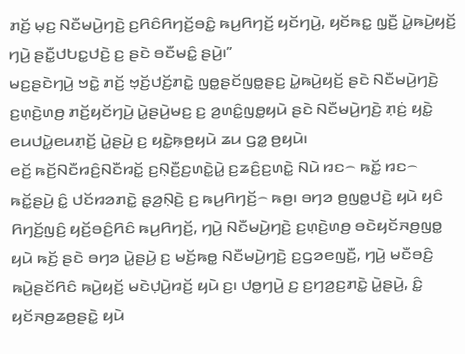ꤊꤢꤩ꤬ ꤗ꤫ꤢ꤬ ꤡꤢꤪꤗꤣꤧ꤬ꤚꤢꤧ꤬ ꤢ꤬ꤖꤢꤨꤖꤚꤢꤩ꤬ꤋꤢꤨ꤭ ꤒꤣ꤬ꤖꤚꤢꤩ꤬ ꤟꤢꤩꤚꤣꤧ꤬, ꤟꤢꤩꤒꤢ꤭ ꤜ꤫ꤢꤪ꤬ ꤣꤧ꤭ꤒꤣꤧ꤬ꤟꤢꤩ꤬ ꤚꤣꤧ꤬ ꤔꤢꤪ꤭ꤓꤝꤢ꤭ꤓꤢꤧ꤬ ꤢ꤬ ꤔꤢꤧ ꤋꤢꤪꤗꤢꤨ꤭ ꤔꤣꤧ꤬꤯”
ꤗꤢ꤬ꤔꤢꤧꤚꤣꤧ꤬ ꤠꤢꤧ꤭ ꤊꤢꤩ꤬ ꤠ꤫ꤢꤩ꤬ꤓꤢꤩ꤬ꤊꤢꤧ꤭ ꤜꤥ꤭ꤔꤢꤩꤜꤥ꤭ꤔꤢ꤬ ꤣꤧ꤭ꤒꤣꤧ꤬ꤟꤢꤩ꤬ ꤔꤢꤧ ꤡꤢꤪꤗꤣꤧ꤬ꤚꤢꤧ꤬ ꤢ꤬ꤛ꤫ꤢꤧ꤬ꤛꤥ꤬ ꤊꤢꤩ꤬ꤟꤢꤩꤚꤣꤧ꤬ ꤣꤧ꤭ꤔꤣꤧ꤬ꤗꤢ꤬ ꤢ꤬ ꤤ꤬ꤛꤢꤨ꤭ꤜꤥ꤭ꤟꤣꤧ ꤔꤢꤧ ꤡꤢꤪꤗꤣꤧ꤬ꤚꤢꤧ꤬ ꤊ꤫ꤢꤦ꤬ ꤟꤢꤧ꤭ ꤕꤣꤓꤣꤧ꤭ꤕꤣꤊ꤫ꤢꤩ꤬ ꤣꤧ꤭ꤔꤣꤧ꤬ ꤢ꤬ ꤟꤢꤧ꤭ꤒ꤫ꤥ꤬ꤟꤣꤧ ꤘꤣ ꤞꤤ꤭ ꤥ꤬ꤟꤣꤧ꤯
ꤕꤢꤩ꤬ ꤒꤢꤩ꤬ꤡꤢꤪꤙꤢꤨ꤬ꤡꤢꤪꤙꤢꤩ꤭ ꤢ꤬ꤡ꤫ꤢꤪ꤬ꤢ꤬ꤛꤢꤧ꤭ꤣꤧ꤭ ꤢ꤬ꤘꤢꤨ꤬ꤢ꤬ꤛꤢꤧ꤭ ꤡꤣꤧ ꤙꤢ꤮ ꤒꤢꤩ꤭ ꤙꤢ꤮ ꤒꤢꤩ꤭ꤔꤣꤧ꤬ ꤢꤨ꤭ ꤓꤢꤩꤙꤤꤊꤢꤧ꤭ ꤔ꤫ꤤ꤬ꤡ꤫ꤢꤧ꤬ ꤢ꤬ ꤒꤣ꤬ꤖꤚꤢꤩ꤬꤮ ꤒꤥ꤬꤯ ꤋꤚꤤ ꤥ꤬ꤜꤥ꤭ꤓꤢꤧ꤬ ꤟꤣꤧ ꤟꤢꤨ ꤖꤚꤢꤩ꤬ꤜꤢꤨ꤬ ꤟꤢꤩ꤬ꤋꤢꤨ꤬ꤖꤢꤨ ꤒꤣ꤬ꤖꤚꤢꤩ꤬, ꤚꤣꤧ꤬ ꤡꤢꤪꤗꤣꤧ꤬ꤚꤢꤧ꤬ ꤢ꤬ꤛ꤫ꤢꤧ꤬ꤛꤥ꤬ ꤋꤢꤧꤟꤢꤩꤏꤥ꤬ꤜꤥ꤭ ꤟꤣꤧ ꤒꤢꤩ꤬ ꤔꤢꤧ ꤋꤚꤤ ꤣꤧ꤭ꤔꤣꤧ꤬ ꤢ꤬ ꤗꤢꤩ꤬ꤒꤥ꤭ ꤡꤢꤪꤗꤣꤧ꤬ꤚꤢꤧ꤬ ꤢ꤬ꤞꤤꤕꤜꤢꤪ꤬, ꤚꤣꤧ꤬ ꤗꤢꤪꤋꤢꤨ꤬ ꤒꤣꤧ꤬ꤔꤢꤩꤖꤢꤨ ꤒꤣꤧ꤬ꤟꤢꤩ꤬ ꤗꤢꤧꤓ꤫ꤣꤧ꤬ꤙꤢꤩ꤬ ꤟꤣꤧ ꤢ꤬꤯ ꤓꤥ꤭ꤚꤣꤧ꤬ ꤢ꤬ ꤢ꤬ꤚꤤ꤬ꤢ꤬ꤊꤢꤧ꤭ ꤣꤧ꤭ꤔꤣꤧ꤬, ꤢꤨ꤭ ꤟꤢꤩꤏꤥ꤬ꤘꤥ꤬ꤔꤢꤧ꤭ ꤟꤣꤧ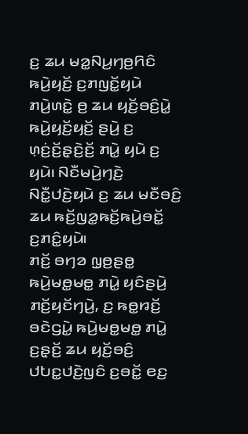ꤢ꤬ ꤘꤣ ꤗꤤ꤭ꤡꤣ꤬ꤚꤥ꤬ꤖꤢꤨ ꤒꤣꤧ꤬ꤟꤢꤩ꤬ ꤢ꤬ꤊꤜꤢꤩ꤭ꤟꤣꤧ ꤊꤣꤧ꤬ꤛꤢꤧ꤭ ꤥ꤬ ꤘꤣ ꤟꤢꤩ꤬ꤋꤢꤨ꤬ꤣꤧ꤭ ꤒꤣꤧ꤬ꤟꤢꤩ꤬ꤟꤢꤩ꤬ ꤔꤣꤧ꤬ ꤢ꤬ ꤛ꤫ꤢꤦ꤬ꤢꤩ꤬ꤔ꤫ꤢꤧ꤬ꤢꤩ꤬ ꤊꤣꤧ꤭ ꤟꤣꤧ ꤢ꤬ ꤟꤣꤧ꤯ ꤡꤢꤪꤗꤣꤧ꤬ꤚꤢꤧ꤬ ꤡꤢꤪ꤭ꤓꤢꤧ꤬ꤟꤣꤧ ꤢ꤬ ꤘꤣ ꤗꤢꤪꤋꤢꤨ꤬ ꤘꤣ ꤒꤢꤩ꤬ꤜꤤ꤭ꤒꤢꤩ꤬ꤒꤣꤧ꤬ꤋꤢꤩ꤭ ꤢ꤬ꤊꤢꤨ꤭ꤟꤣꤧ꤯
ꤊꤢꤩ꤬ ꤋꤚꤤ ꤜ꤫ꤥ꤬ꤔꤥ꤭ ꤒꤣꤧ꤬ꤗꤥ꤭ꤗꤥ꤭ ꤊꤣꤧ꤭ ꤟꤢꤨꤔꤣꤧ꤬ ꤊꤢꤩ꤬ꤟꤢꤩꤚꤣꤧ꤬, ꤢ꤬ ꤒꤥ꤭ꤙꤢꤩ꤬ ꤋꤢꤧꤞꤣꤧ꤭ ꤒꤣꤧ꤬ꤗꤥ꤭ꤗꤥ꤭ ꤊꤣꤧ꤭ ꤢ꤬ꤔ꤫ꤢꤩ꤬ ꤘꤣ ꤟꤢꤩ꤬ꤋꤢꤨ꤬ ꤓꤝꤢ꤭ꤓꤢꤧ꤬ꤜꤢꤨ ꤢ꤬ꤋꤢꤩ꤭ ꤕꤢ꤬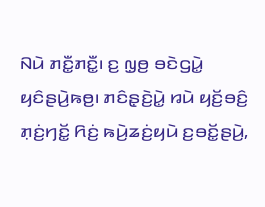ꤡꤣꤧ ꤊꤢꤪ꤭ꤊꤢꤪ꤭꤯ ꤢ꤬ ꤜ꤫ꤥ꤬ ꤋꤢꤧꤞꤣꤧ꤭ ꤟꤢꤨꤔꤣꤧ꤬ꤒꤥ꤬꤯ ꤊꤢꤨꤔ꤫ꤢꤧ꤬ꤣꤧ꤭ ꤙꤣꤧ ꤟꤢꤩ꤬ꤋꤢꤨ꤬ ꤊ꤫ꤢꤦ꤬ꤚꤢꤩ꤭ ꤖꤢꤦ꤬ ꤒꤣꤧ꤬ꤘꤢꤦ꤬ꤟꤣꤧ ꤢ꤬ꤋꤢꤩ꤭ꤔꤣꤧ꤬,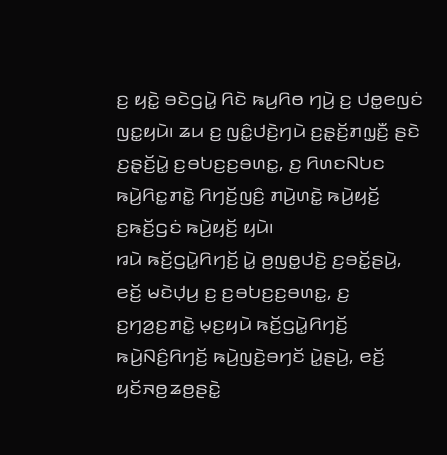ꤢ꤬ ꤟꤢꤧ꤭ ꤋꤢꤧꤞꤣꤧ꤭ ꤖꤢꤧ ꤒꤣ꤬ꤖꤥ ꤚꤣꤧ꤬ ꤢ꤬ ꤓꤥ꤭ꤕꤜꤢꤦ ꤜꤢ꤭ꤟꤣꤧ꤯ ꤘꤣ ꤢ꤬ ꤜꤢꤨ꤭ꤓꤢꤧ꤬ꤚꤣꤧ ꤢ꤬ꤔ꤫ꤢꤩ꤬ꤊꤜ꤫ꤢꤪ꤬ ꤔꤢꤧ ꤢ꤬ꤔ꤫ꤢꤩ꤬ꤣꤧ꤭ ꤢ꤬ꤋꤝꤢ꤬ꤢ꤬ꤋꤛꤢ꤭, ꤢ꤬ ꤖꤛꤢꤡꤝꤢ ꤒꤣꤧ꤬ꤖꤢ꤭ꤊꤢꤧ꤭ ꤖꤚꤢꤩ꤬ꤜꤢꤨ꤬ ꤊꤣꤧ꤬ꤛꤢꤧ꤭ ꤒꤣꤧ꤬ꤟꤢꤩ꤬ ꤢ꤬ꤒꤢꤩ꤬ꤞꤢꤦ ꤒꤣꤧ꤬ꤟꤢꤩ꤬ ꤟꤣꤧ꤯
ꤙꤣꤧ ꤒꤢꤩ꤬ꤞꤣꤧ꤭ꤖꤚꤢꤩ꤬ ꤣꤧ꤭ ꤥ꤬ꤜꤥ꤭ꤓꤢꤧ꤬ ꤢ꤬ꤋꤢꤩ꤭ꤔꤣꤧ꤬, ꤕꤢꤩ꤬ ꤗꤢꤧꤓ꤫ꤣ꤬ ꤢ꤬ ꤢ꤬ꤋꤝꤢ꤬ꤢ꤬ꤋꤛꤢ꤭, ꤢ꤬ ꤢ꤬ꤚꤤ꤬ꤢ꤬ꤊꤢꤧ꤭ ꤗ꤫ꤢ꤬ꤟꤣꤧ ꤒꤢꤩ꤬ꤞꤣꤧ꤭ꤖꤚꤢꤩ꤬ ꤒꤣꤧ꤬ꤡꤢꤨ꤬ꤖꤚꤢꤩ꤬ ꤒꤣꤧ꤬ꤜꤢꤧ꤬ꤋꤚꤢꤩ ꤣꤧ꤭ꤔꤣꤧ꤬, ꤕꤢꤩ꤬ ꤟꤢꤩꤏꤥ꤬ꤘꤥ꤬ꤔꤢꤧ꤭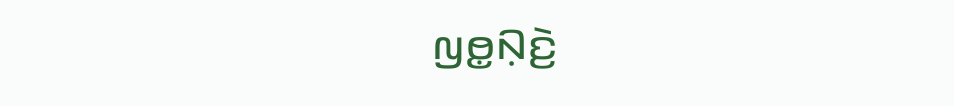ꤜꤥ꤭ꤡ꤫ꤢꤧ꤬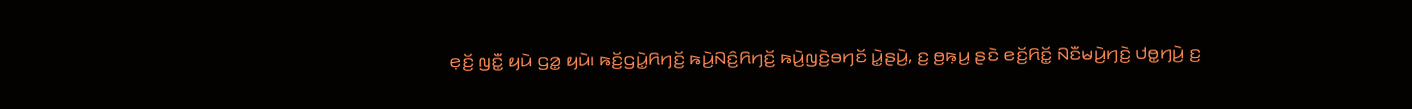ꤕ꤫ꤢꤩ꤬ ꤜꤢꤪ꤭ ꤟꤣꤧ ꤞꤤ꤭ ꤟꤣꤧ꤯ ꤒꤢꤩ꤬ꤞꤣꤧ꤭ꤖꤚꤢꤩ꤬ ꤒꤣꤧ꤬ꤡꤢꤨ꤬ꤖꤚꤢꤩ꤬ ꤒꤣꤧ꤬ꤜꤢꤧ꤬ꤋꤚꤢꤩ ꤣꤧ꤭ꤔꤣꤧ꤬, ꤢ꤬ ꤥ꤬ꤒ꤫ꤣ꤬ ꤔꤢꤧ ꤕꤢꤩ꤬ꤖꤢꤩ꤭ ꤡꤢꤪꤗꤣꤧ꤬ꤚꤢꤧ꤬ ꤓꤥ꤭ꤚꤣꤧ꤬ ꤢ꤬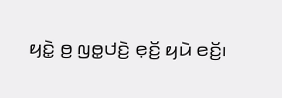ꤟꤢꤧ꤭ ꤥ꤬ ꤜꤥ꤭ꤓꤢꤧ꤬ ꤕ꤫ꤢꤩ꤬ ꤟꤣꤧ ꤕꤢꤩ꤬꤯